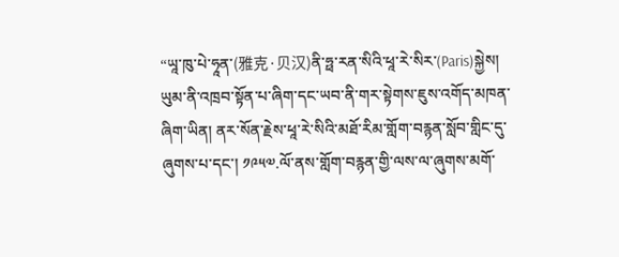“ཡཱ་ཁུ་པེ་ཧཱན་(雅克·贝汉)ནི་ཧྥ་རན་སིའི་ཕཱ་རེ་སིར་(Paris)སྐྱེས། ཡུམ་ནི་འཁྲབ་སྟོན་པ་ཞིག་དང་ཡབ་ནི་གར་སྟེགས་ཇུས་འགོད་མཁན་ཞིག་ཡིན། ནར་སོན་རྗེས་ཕཱ་རེ་སིའི་མཐོ་རིམ་གློག་བརྙན་སློབ་གླིང་དུ་ཞུགས་པ་དང་། ༡༩༥༧.ལོ་ནས་གློག་བརྙན་གྱི་ལས་ལ་ཞུགས་མགོ་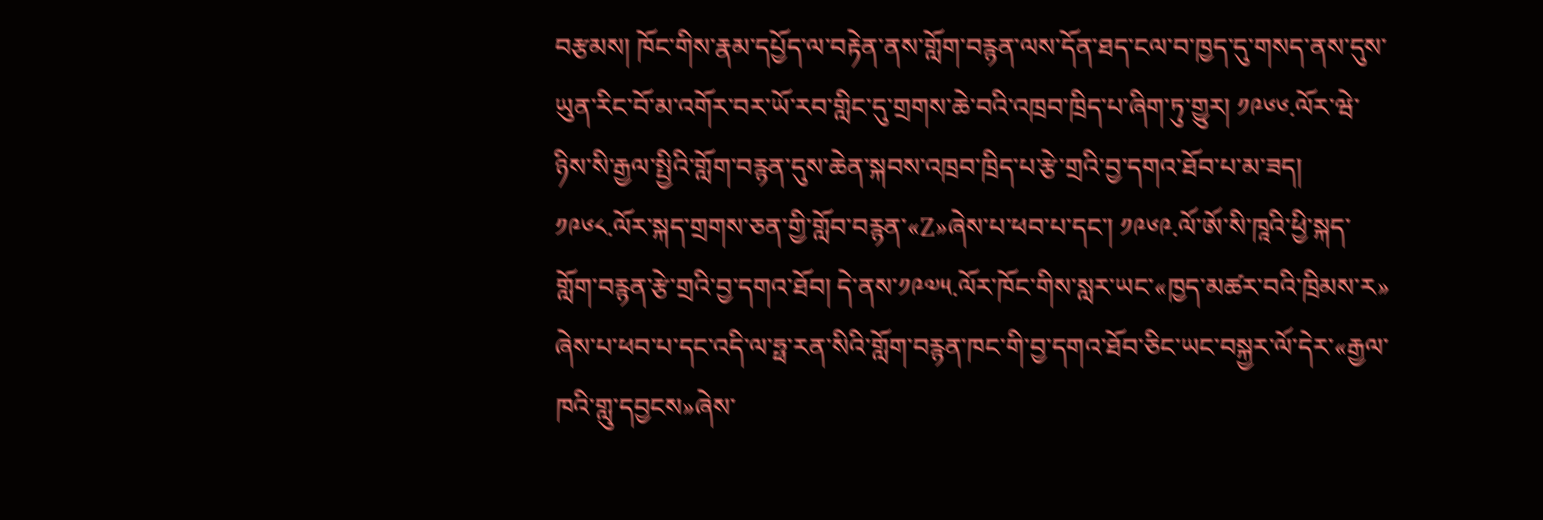བརྩམས། ཁོང་གིས་རྣམ་དཔྱོད་ལ་བརྟེན་ནས་གློག་བརྙན་ལས་དོན་ཐད་ངལ་བ་ཁྱད་དུ་གསད་ནས་དུས་ཡུན་རིང་བོ་མ་འགོར་བར་ཡོ་རབ་གླིང་དུ་གྲགས་ཆེ་བའི་འཁྲབ་ཁྲིད་པ་ཞིག་ཏུ་གྱུར། ༡༩༦༦.ལོར་ཝེ་ཉིས་སི་རྒྱལ་སྤྱིའི་གློག་བརྙན་དུས་ཆེན་སྐབས་འཁྲབ་ཁྲིད་པ་རྩེ་གྲའི་བྱ་དགའ་ཐོབ་པ་མ་ཟད། ༡༩༦༨.ལོར་སྐད་གྲགས་ཅན་གྱི་གློབ་བརྙན་«Z»ཞེས་པ་ཕབ་པ་དང་། ༡༩༦༩.ལོ་ཨོ་སི་ཁཱའི་ཕྱི་སྐད་གློག་བརྙན་རྩེ་གྲའི་བྱ་དགའ་ཐོབ། དེ་ནས་༡༩༧༥.ལོར་ཁོང་གིས་སླར་ཡང་«ཁྱད་མཚར་བའི་ཁྲིམས་ར» ཞེས་པ་ཕབ་པ་དང་འདི་ལ་ཧྥ་རན་སིའི་གློག་བརྙན་ཁང་གི་བྱ་དགའ་ཐོབ་ཅིང་ཡང་བསྐྱར་ལོ་དེར་«རྒྱལ་ཁའི་གླུ་དབྱངས»ཞེས་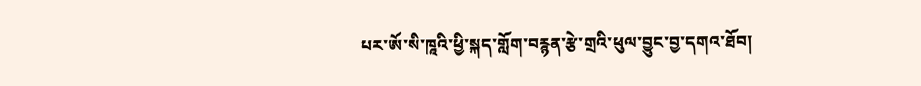པར་ཨོ་སི་ཁཱའི་ཕྱི་སྐད་གློག་བརྙན་རྩེ་གྲའི་ཕུལ་བྱུང་བྱ་དགའ་ཐོབ།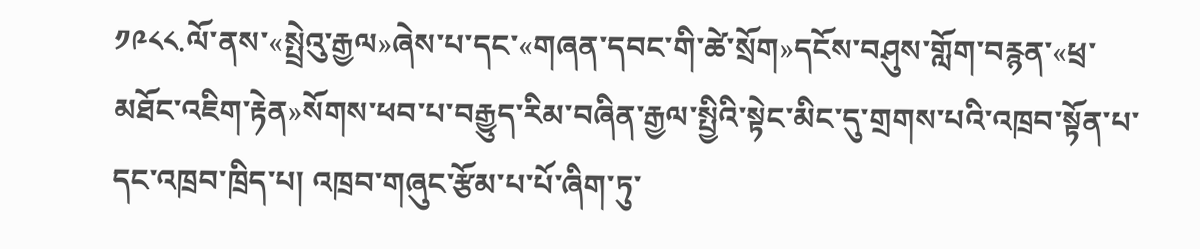༡༩༨༨.ལོ་ནས་«སྤྲེའུ་རྒྱལ»ཞེས་པ་དང་«གཞན་དབང་གི་ཚེ་སྲོག»དངོས་བཤུས་གློག་བརྙན་«ཕྲ་མཐོང་འཇིག་རྟེན»སོགས་ཕབ་པ་བརྒྱུད་རིམ་བཞིན་རྒྱལ་སྤྱིའི་སྟེང་མིང་དུ་གྲགས་པའི་འཁྲབ་སྟོན་པ་དང་འཁྲབ་ཁྲིད་པ། འཁྲབ་གཞུང་རྩོམ་པ་པོ་ཞིག་ཏུ་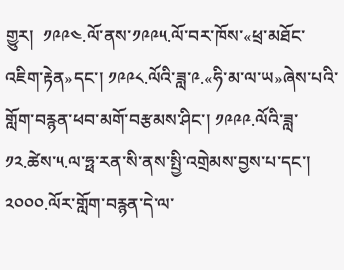གྱུར།  ༡༩༩༤.ལོ་ནས་༡༩༩༥.ལོ་བར་ཁོས་«ཕྲ་མཐོང་འཇིག་རྟེན»དང་། ༡༩༩༨.ལོའི་ཟླ་༩.«ཧི་མ་ལ་ཡ»ཞེས་པའི་གློག་བརྙན་ཕབ་མགོ་བརྩམས་ཤིང་། ༡༩༩༩.ལོའི་ཟླ་༡༢.ཚེས་༥.ལ་ཧྥ་རན་སི་ནས་སྤྱི་འགྲེམས་བྱས་པ་དང་། ༢༠༠༠.ལོར་གློག་བརྙན་དེ་ལ་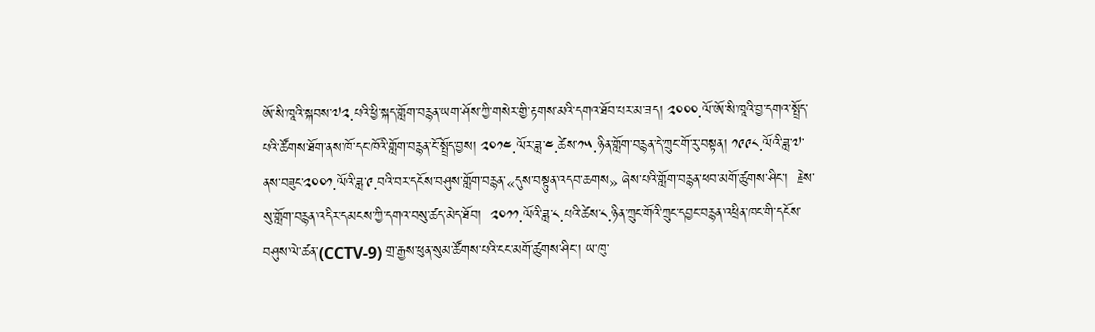ཨོ་སི་ཁཱའི་སྐབས་༧༢.པའི་ཕྱི་སྐད་གློག་བརྙན་ཡག་ཤོས་ཀྱི་གསེར་གྱི་རྟགས་མའི་དགའ་ཐོབ་པར་མ་ཟད། ༢༠༠༠.ལོ་ཨོ་སི་ཁཱའི་བྱ་དགའ་སྤྲོད་པའི་ཚོགས་ཐོག་ནས་ཁོ་དང་ཁོའི་གློག་བརྙན་ངོ་སྤྲོད་བྱས། ༢༠༡༤.ལོར་ཟླ་༤.ཚེས་༡༥.ཉིན་གློག་བརྙན་དེ་ཀྲུང་གོ་རུ་བསྟན། ༡༩༩༨.ལོའི་ཟླ་༧་ནས་བཟུང་༢༠༠༡.ལོའི་ཟླ་༩.བའི་བར་དངོས་བཤུས་གློག་བརྙན་«དུས་བསྟུན་འདབ་ཆགས» ཞེས་པའི་གློག་བརྙན་ཕབ་མགོ་ཚུགས་ཤིང་།  རྗེས་སུ་གློག་བརྙན་འདིར་དམངས་ཀྱི་དགའ་བསུ་ཚད་མེད་ཐོབ།  ༢༠༡༡.ལོའི་ཟླ་༨.པའི་ཚེས་༨.ཉིན་ཀྲུང་གོའི་ཀྲུང་དབྱང་བརྙན་འཕྲིན་ཁང་གི་དངོས་བཤུས་ལེ་ཚན་(CCTV-9) གྲ་རྒྱས་ཕུན་སུམ་ཚོགས་པའི་ངང་མགོ་ཚུགས་ཤིང་། ཡ་ཁུ་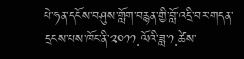པེ་ཧན་དངོས་བཤུས་གློག་བརྙན་གྱི་བློ་འདྲི་བར་གདན་དྲངས་པས་ཁོང་ནི་༢༠༡༡.ལོའི་ཟླ་༡.ཚེས་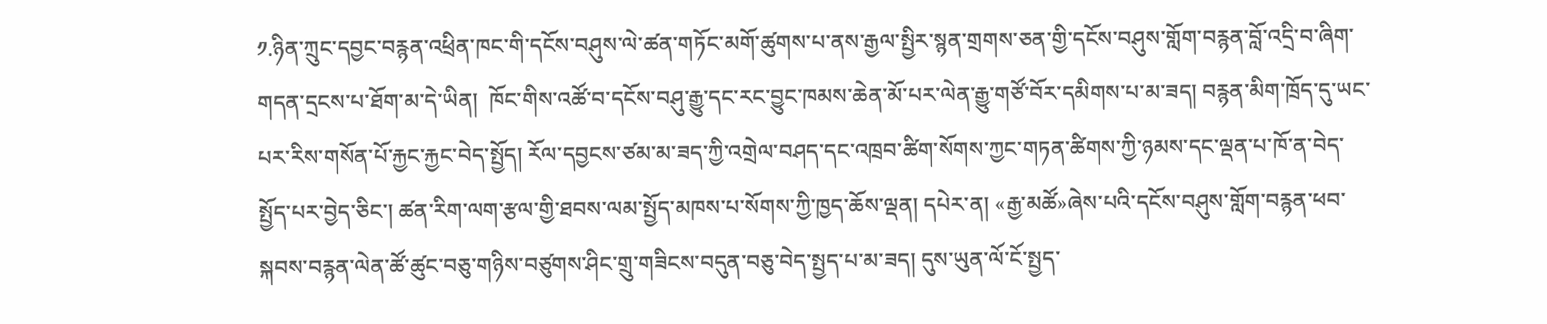༡.ཉིན་ཀྲུང་དབྱང་བརྙན་འཕྲིན་ཁང་གི་དངོས་བཤུས་ལེ་ཚན་གཏོང་མགོ་ཚུགས་པ་ནས་རྒྱལ་སྤྱིར་སྙན་གྲགས་ཅན་གྱི་དངོས་བཤུས་གློག་བརྙན་བློ་འདྲི་བ་ཞིག་གདན་དྲངས་པ་ཐོག་མ་དེ་ཡིན།  ཁོང་གིས་འཚོ་བ་དངོས་བཤུ་རྒྱུ་དང་རང་བྱུང་ཁམས་ཆེན་མོ་པར་ལེན་རྒྱུ་གཙོ་བོར་དམིགས་པ་མ་ཟད། བརྙན་མིག་ཁྲོད་དུ་ཡང་པར་རིས་གསོན་པོ་རྐྱང་རྐྱང་བེད་སྤྱོད། རོལ་དབྱངས་ཙམ་མ་ཟད་ཀྱི་འགྲེལ་བཤད་དང་འཁྲབ་ཚིག་སོགས་ཀྱང་གཏན་ཚིགས་ཀྱི་ཉམས་དང་ལྡན་པ་ཁོ་ན་བེད་སྤྱོད་པར་བྱེད་ཅིང་། ཚན་རིག་ལག་རྩལ་གྱི་ཐབས་ལམ་སྤྱོད་མཁས་པ་སོགས་ཀྱི་ཁྱད་ཆོས་ལྡན། དཔེར་ན། «རྒྱ་མཚོ»ཞེས་པའི་དངོས་བཤུས་གློག་བརྙན་ཕབ་སྐབས་བརྙན་ལེན་ཚོ་ཚུང་བཅུ་གཉིས་བཙུགས་ཤིང་གྲུ་གཟིངས་བདུན་བཅུ་བེད་སྤྱད་པ་མ་ཟད། དུས་ཡུན་ལོ་ངོ་སྤྱད་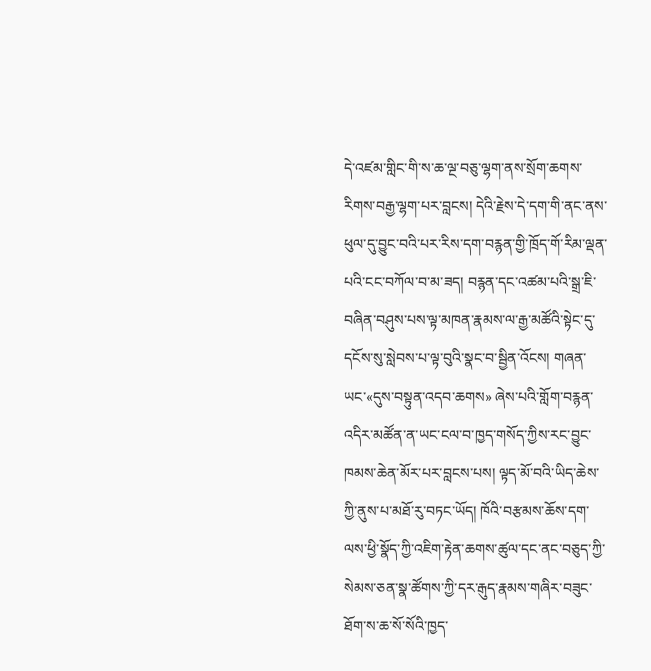དེ་འཛམ་གླིང་གི་ས་ཆ་ལྔ་བཅུ་ལྷག་ནས་སྲོག་ཆགས་རིགས་བརྒྱ་ལྷག་པར་བླངས། དེའི་རྗེས་དེ་དག་གི་ནང་ནས་ཕུལ་དུ་བྱུང་བའི་པར་རིས་དག་བརྙན་གྱི་ཁྲོད་གོ་རིམ་ལྡན་པའི་ངང་བཀོལ་བ་མ་ཟད། བརྙན་དང་འཚམ་པའི་སྒྲ་ཇི་བཞིན་བཤུས་པས་ལྟ་མཁན་རྣམས་ལ་རྒྱ་མཚོའི་སྟེང་དུ་དངོས་སུ་སླེབས་པ་ལྟ་བུའི་སྣང་བ་སྦྱིན་འོངས། གཞན་ཡང་«དུས་བསྟུན་འདབ་ཆགས» ཞེས་པའི་གློག་བརྙན་འདིར་མཚོན་ན་ཡང་ངལ་བ་ཁྱད་གསོད་ཀྱིས་རང་བྱུང་ཁམས་ཆེན་མོར་པར་བླངས་པས། ལྟད་མོ་བའི་ཡིད་ཆེས་ཀྱི་ནུས་པ་མཐོ་རུ་བཏང་ཡོད། ཁོའི་བརྩམས་ཆོས་དག་ལས་ཕྱི་སྣོད་ཀྱི་འཇིག་རྟེན་ཆགས་ཚུལ་དང་ནང་བཅུད་ཀྱི་སེམས་ཅན་སྣ་ཚོགས་ཀྱི་དར་རྒུད་རྣམས་གཞིར་བཟུང་ཐོག་ས་ཆ་སོ་སོའི་ཁྱད་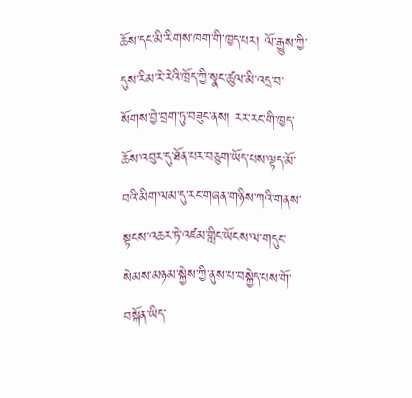ཆོས་དང་མི་རིགས་ཁག་གི་ཁྱད་པར། ལོ་རྒྱུས་ཀྱི་དུས་རིམ་རེ་རེའི་ཁྲོད་ཀྱི་སྣང་ཚུལ་མི་འདྲ་བ་སོགས་བྱེ་བྲག་ཏུ་བཟུང་ནས། རར་རང་གི་ཁྱད་ཆོས་འབུར་དུ་ཐོན་པར་བཅུག་ཡོད་པས་ལྟད་མོ་བའི་མིག་ལམ་དུ་རང་གཞན་གཉིས་ཀའི་གནས་སྟངས་འཆར་ཏེ་འཛམ་གླིང་ཡོངས་ལ་གདུང་སེམས་མཉམ་སྐྱེས་ཀྱི་ནུས་པ་བསྐྱེད་པས་གོ་བསྐོན་ཡིད་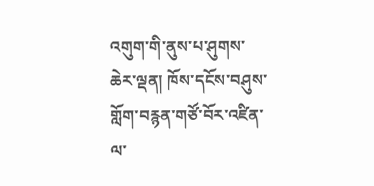འགུག་གི་ནུས་པ་ཤུགས་ཆེར་ལྡན། ཁོས་དངོས་བཤུས་གློག་བརྙན་གཙོ་བོར་འཛིན་ལ་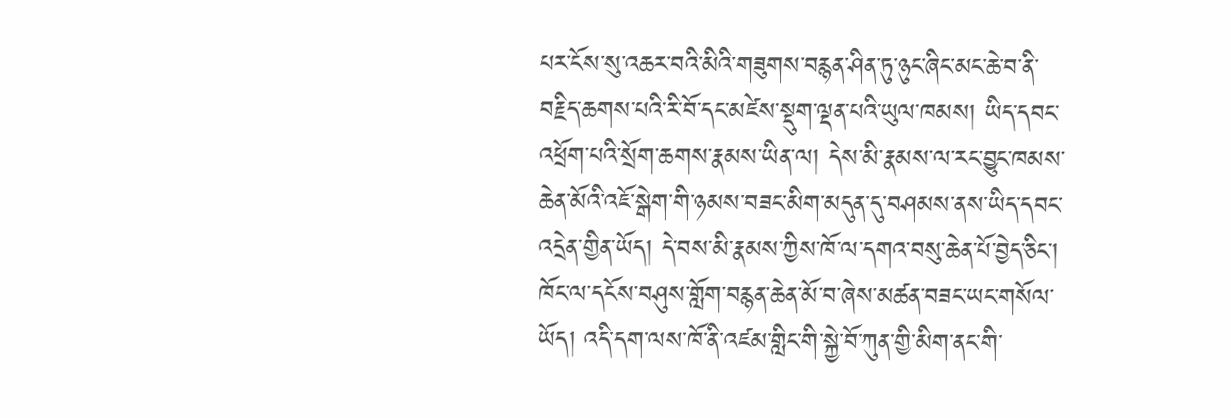པར་ངོས་སུ་འཆར་བའི་མིའི་གཟུགས་བརྙན་ཤིན་ཏུ་ཉུང་ཞིང་མང་ཆེ་བ་ནི་བརྗིད་ཆགས་པའི་རི་བོ་དང་མཛེས་སྡུག་ལྡན་པའི་ཡུལ་ཁམས། ཡིད་དབང་འཕྲོག་པའི་སྲོག་ཆགས་རྣམས་ཡིན་ལ། དེས་མི་རྣམས་ལ་རང་བྱུང་ཁམས་ཆེན་མོའི་འཇོ་སྒེག་གི་ཉམས་བཟང་མིག་མདུན་དུ་བཤམས་ནས་ཡིད་དབང་འདྲེན་གྱིན་ཡོད། དེ་བས་མི་རྣམས་ཀྱིས་ཁོ་ལ་དགའ་བསུ་ཆེན་པོ་བྱེད་ཅིང་། ཁོང་ལ་དངོས་བཤུས་གློག་བརྙན་ཆེན་མོ་བ་ཞེས་མཚན་བཟང་ཡང་གསོལ་ཡོད། འདི་དག་ལས་ཁོ་ནི་འཛམ་གླིང་གི་སྐྱེ་བོ་ཀུན་གྱི་མིག་ནང་གི་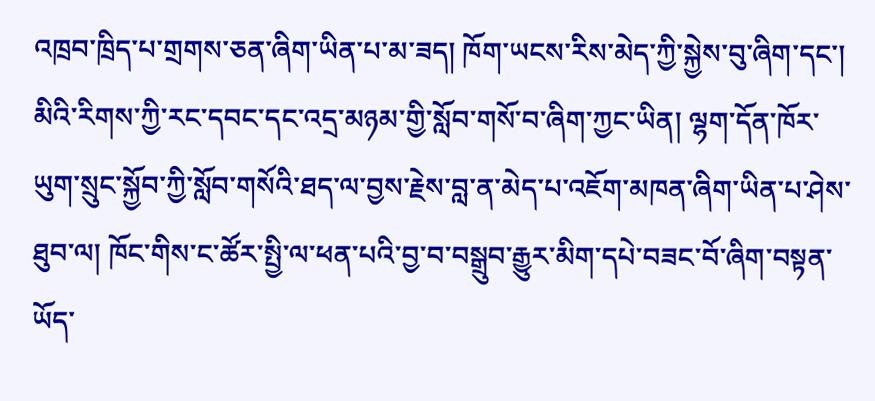འཁྲབ་ཁྲིད་པ་གྲགས་ཅན་ཞིག་ཡིན་པ་མ་ཟད། ཁོག་ཡངས་རིས་མེད་ཀྱི་སྐྱེས་བུ་ཞིག་དང་། མིའི་རིགས་ཀྱི་རང་དབང་དང་འདྲ་མཉམ་གྱི་སློབ་གསོ་བ་ཞིག་ཀྱང་ཡིན། ལྷག་དོན་ཁོར་ཡུག་སྲུང་སྐྱོབ་ཀྱི་སློབ་གསོའི་ཐད་ལ་བྱས་རྗེས་བླ་ན་མེད་པ་འཇོག་མཁན་ཞིག་ཡིན་པ་ཤེས་ཐུབ་ལ། ཁོང་གིས་ང་ཚོར་སྤྱི་ལ་ཕན་པའི་བྱ་བ་བསྒྲུབ་རྒྱུར་མིག་དཔེ་བཟང་བོ་ཞིག་བསྟན་ཡོད་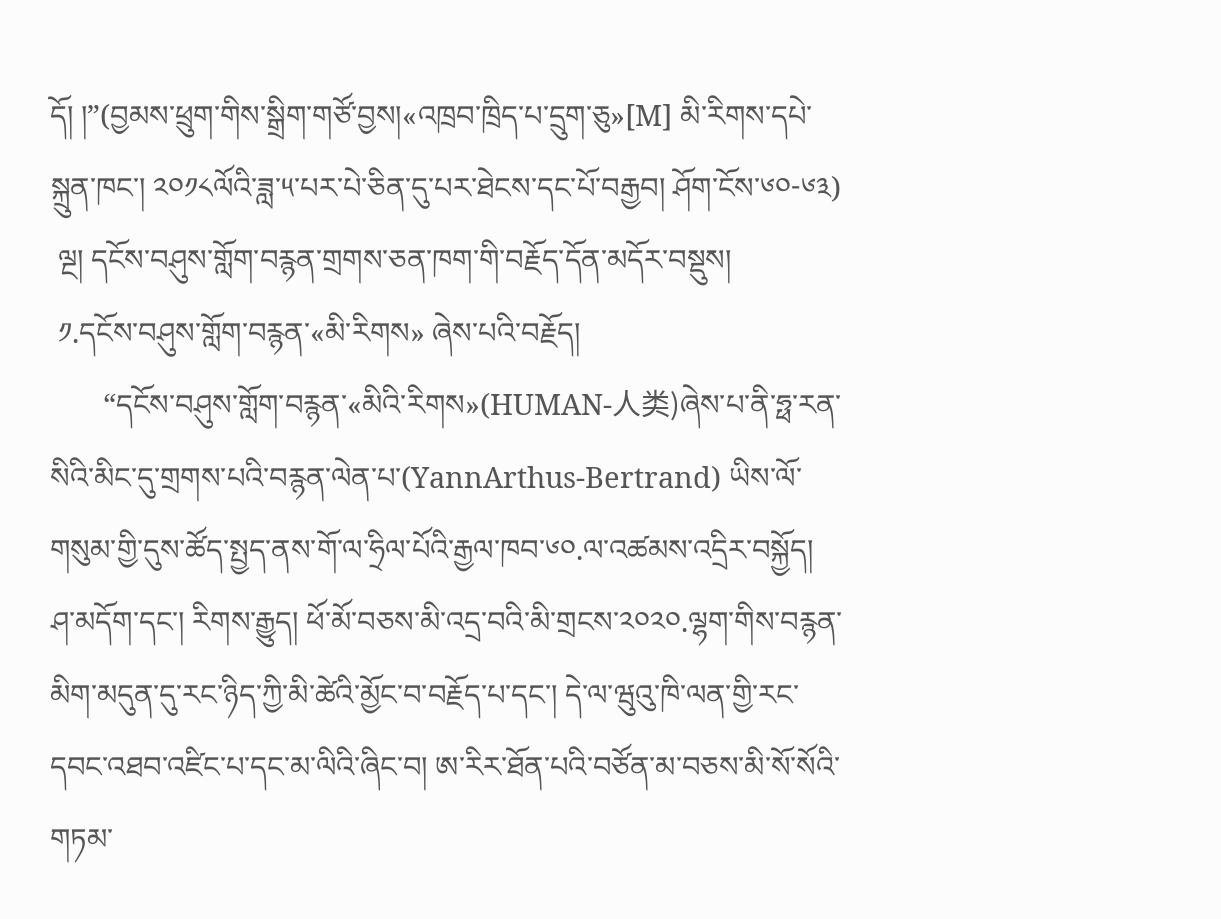དོ། །”(བྱམས་ཕྲུག་གིས་སྒྲིག་གཙོ་བྱས།«འཁྲབ་ཁྲིད་པ་དྲུག་ཅུ»[M] མི་རིགས་དཔེ་སྐྲུན་ཁང་། ༢༠༡༨ལོའི་ཟླ་༥་པར་པེ་ཅིན་དུ་པར་ཐེངས་དང་པོ་བརྒྱབ། ཤོག་ངོས་༦༠-༦༣)
 ལྔ། དངོས་བཤུས་གློག་བརྙན་གྲགས་ཅན་ཁག་གི་བརྗོད་དོན་མདོར་བསྡུས།
 ༡.དངོས་བཤུས་གློག་བརྙན་«མི་རིགས» ཞེས་པའི་བརྗོད།
       “དངོས་བཤུས་གློག་བརྙན་«མིའི་རིགས»(HUMAN-人类)ཞེས་པ་ནི་ཧྥ་རན་སིའི་མིང་དུ་གྲགས་པའི་བརྙན་ལེན་པ་(YannArthus-Bertrand) ཡིས་ལོ་གསུམ་གྱི་དུས་ཚོད་སྤྱད་ནས་གོ་ལ་ཧྲིལ་པོའི་རྒྱལ་ཁབ་༦༠.ལ་འཚམས་འདྲིར་བསྐྱོད། ཤ་མདོག་དང་། རིགས་རྒྱུད། ཕོ་མོ་བཅས་མི་འདྲ་བའི་མི་གྲངས་༢༠༢༠.ལྷག་གིས་བརྙན་མིག་མདུན་དུ་རང་ཉིད་ཀྱི་མི་ཚེའི་མྱོང་བ་བརྗོད་པ་དང་། དེ་ལ་ཝུའུ་ཁི་ལན་གྱི་རང་དབང་འཐབ་འཛིང་པ་དང་མ་ལིའི་ཞིང་བ། ཨ་རིར་ཐོན་པའི་བཙོན་མ་བཅས་མི་སོ་སོའི་གཏམ་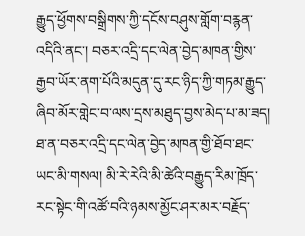རྒྱུད་ཕྱོགས་བསྒྲིགས་ཀྱི་དངོས་བཤུས་གློག་བརྙན་འདིའི་ནང་། བཅར་འདྲི་དང་ལེན་བྱེད་མཁན་གྱིས་རྒྱབ་ཡོར་ནག་པོའི་མདུན་དུ་རང་ཉིད་ཀྱི་གཏམ་རྒྱུད་ཞིབ་མོར་གླེང་བ་ལས་དྲས་མཐུད་བྱས་མེད་པ་མ་ཟད། ཐ་ན་བཅར་འདྲི་དང་ལེན་བྱེད་མཁན་གྱི་ཐོབ་ཐང་ཡང་མི་གསལ། མི་རེ་རེའི་མི་ཚེའི་བརྒྱུད་རིམ་ཁྲོད་རང་སྟེང་གི་འཚོ་བའི་ཉམས་མྱོང་ཤར་མར་བརྗོད་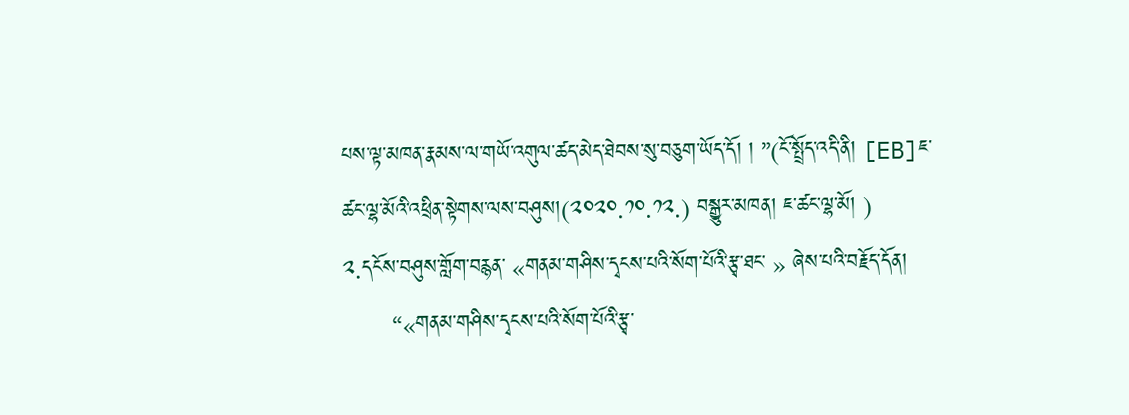པས་ལྟ་མཁན་རྣམས་ལ་གཡོ་འགུལ་ཚད་མེད་ཐེབས་སུ་བཅུག་ཡོད་དོ། ། ”(ངོ་སྤྲོད་འདི་ནི། [EB]ཇ་ཚང་ལྷ་མོའི་འཕྲིན་སྟེགས་ལས་བཤུས།(༢༠༢༠.༡༠.༡༢.) བསྒྱུར་མཁན། ཇ་ཚང་ལྷ་མོ། )
༢.དངོས་བཤུས་གློག་བརྙན་ «གནམ་གཤིས་དྭངས་པའི་སོག་པོའི་རྩྭ་ཐང་ » ཞེས་པའི་བརྗོད་དོན།
       “«གནམ་གཤིས་དྭངས་པའི་སོག་པོའི་རྩྭ་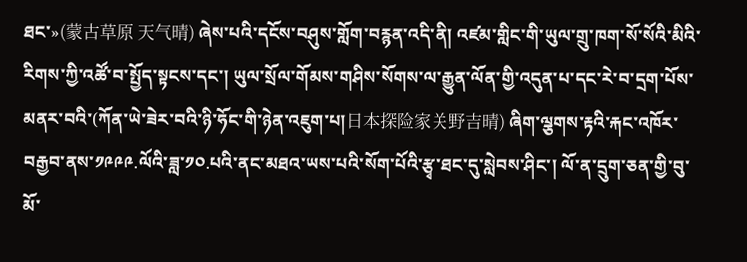ཐང་»(蒙古草原 天气晴) ཞེས་པའི་དངོས་བཤུས་གློག་བརྙན་འདི་ནི། འཛམ་གླིང་གི་ཡུལ་གྲུ་ཁག་སོ་སོའི་མིའི་རིགས་ཀྱི་འཚོ་བ་སྤྱོད་སྟངས་དང་། ཡུལ་སྲོལ་གོམས་གཤིས་སོགས་ལ་རྒྱུན་ལོན་གྱི་འདུན་པ་དང་རེ་བ་དྲག་པོས་མནར་བའི་(ཀོན་ཡེ་ཟེར་བའི་ཉི་ཧོང་གི་ཉེན་འཇུག་པ།日本探险家关野吉晴) ཞིག་ལྕགས་རྟའི་རྐང་འཁོར་བརྒྱབ་ནས་༡༩༩༩.ལོའི་ཟླ་༡༠.པའི་ནང་མཐའ་ཡས་པའི་སོག་པོའི་རྩྭ་ཐང་དུ་སླེབས་ཤིང་། ལོ་ན་དྲུག་ཅན་གྱི་བུ་མོ་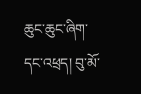ཆུང་ཆུང་ཞིག་དང་འཕྲད། བུ་མོ་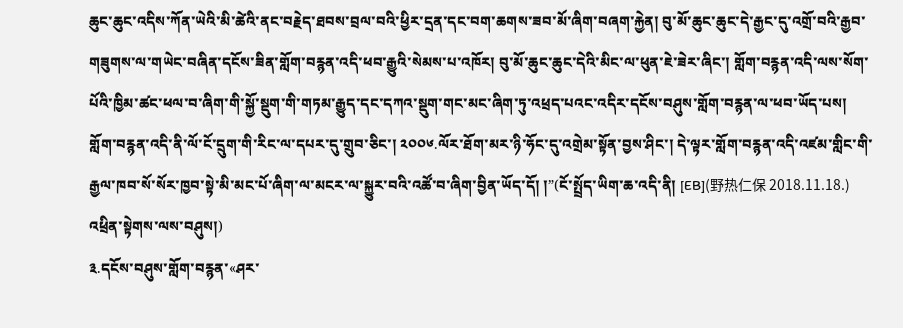ཆུང་ཆུང་འདིས་ཀོན་ཡེའི་མི་ཚེའི་ནང་བརྗེད་ཐབས་བྲལ་བའི་ཕྱིར་དྲན་དང་བག་ཆགས་ཟབ་མོ་ཞིག་བཞག་རྐྱེན། བུ་མོ་ཆུང་ཆུང་དེ་རྒྱང་དུ་འགྲོ་བའི་རྒྱབ་གཟུགས་ལ་གཡེང་བཞིན་དངོས་ཟིན་གློག་བརྙན་འདི་ཕབ་རྒྱུའི་སེམས་པ་འཁོར། བུ་མོ་ཆུང་ཆུང་དེའི་མིང་ལ་ཕུན་ཇེ་ཟེར་ཞིང་། གློག་བརྙན་འདི་ལས་སོག་པོའི་ཁྱིམ་ཚང་ཕལ་བ་ཞིག་གི་སྐྱོ་སྡུག་གི་གཏམ་རྒྱུད་དང་དཀའ་སྡུག་གང་མང་ཞིག་ཏུ་འཕྲད་པའང་འདིར་དངོས་བཤུས་གློག་བརྙན་ལ་ཕབ་ཡོད་པས། གློག་བརྙན་འདི་ནི་ལོ་ངོ་དྲུག་གི་རིང་ལ་དཔར་དུ་གྲུབ་ཅིང་། ༢༠༠༦.ལོར་ཐོག་མར་ཉི་ཧོང་དུ་འགྲེམ་སྟོན་བྱས་ཤིང་། དེ་ལྟར་གློག་བརྙན་འདི་འཛམ་གླིང་གི་རྒྱལ་ཁབ་སོ་སོར་ཁྱབ་སྟེ་མི་མང་པོ་ཞིག་ལ་མངར་ལ་སྐྱུར་བའི་འཚོ་བ་ཞིག་བྱིན་ཡོད་དོ། །”(ངོ་སྤྲོད་ཡིག་ཆ་འདི་ནི། [EB](野热仁保 2018.11.18.) འཕྲིན་སྟེགས་ལས་བཤུས།)
༣.དངོས་བཤུས་གློག་བརྙན་«ཤར་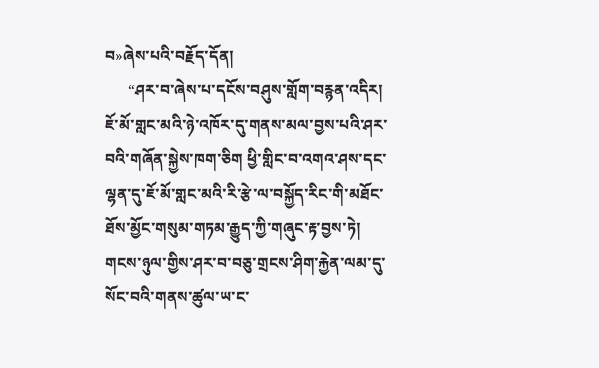བ»ཞེས་པའི་བརྗོད་དོན།
      “ཤར་བ་ཞེས་པ་དངོས་བཤུས་གློག་བརྙན་འདིར། ཇོ་མོ་གླང་མའི་ཉེ་འཁོར་དུ་གནས་མལ་བྱས་པའི་ཤར་བའི་གཞོན་སྐྱེས་ཁག་ཅིག ཕྱི་གླིང་བ་འགའ་ཤས་དང་ལྷན་དུ་ཇོ་མོ་གླང་མའི་རི་རྩེ་ལ་བསྐྱོད་རིང་གི་མཐོང་ཐོས་མྱོང་གསུམ་གཏམ་རྒྱུད་ཀྱི་གཞུང་རྟ་བྱས་ཏེ། གངས་ཉུལ་གྱིས་ཤར་བ་བཅུ་གྲངས་ཤིག་རྐྱེན་ལམ་དུ་སོང་བའི་གནས་ཚུལ་ཡ་ང་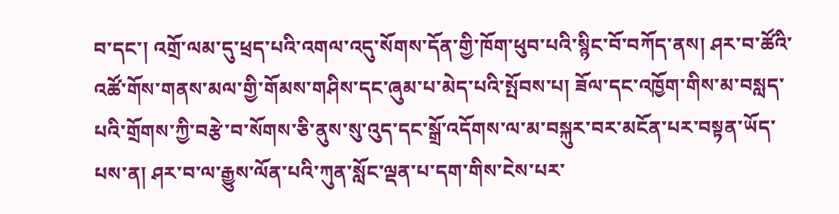བ་དང་། འགྲོ་ལམ་དུ་ཕྲད་པའི་འགལ་འདུ་སོགས་དོན་གྱི་ཁོག་ཕུབ་པའི་སྙིང་བོ་བཀོད་ནས། ཤར་བ་ཚོའི་འཚོ་གོས་གནས་མལ་གྱི་གོམས་གཤིས་དང་ཞུམ་པ་མེད་པའི་སྤོབས་པ། ཟོལ་དང་འཁྱོག་གིས་མ་བསླད་པའི་གྲོགས་ཀྱི་བརྩེ་བ་སོགས་ཅི་ནུས་སུ་འུད་དང་སྒྲོ་འདོགས་ལ་མ་བསྐུར་བར་མངོན་པར་བསྟན་ཡོད་པས་ན། ཤར་བ་ལ་རྒྱུས་ལོན་པའི་ཀུན་སློང་ལྡན་པ་དག་གིས་ངེས་པར་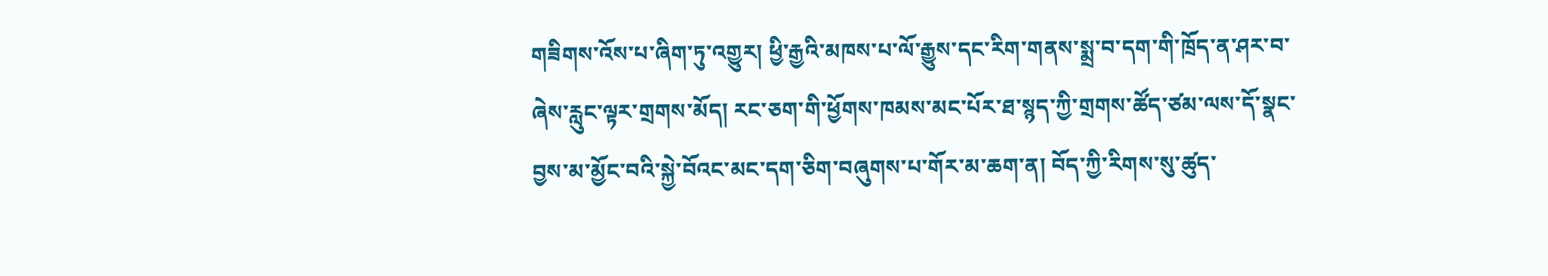གཟིགས་འོས་པ་ཞིག་ཏུ་འགྱུར། ཕྱི་རྒྱའི་མཁས་པ་ལོ་རྒྱུས་དང་རིག་གནས་སྨྲ་བ་དག་གི་ཁྲོད་ན་ཤར་བ་ཞེས་རླུང་ལྟར་གྲགས་མོད། རང་ཅག་གི་ཕྱོགས་ཁམས་མང་པོར་ཐ་སྙད་ཀྱི་གྲགས་ཚོད་ཙམ་ལས་དོ་སྣང་བྱས་མ་མྱོང་བའི་སྐྱེ་བོའང་མང་དག་ཅིག་བཞུགས་པ་གོར་མ་ཆག་ན། བོད་ཀྱི་རིགས་སུ་ཚུད་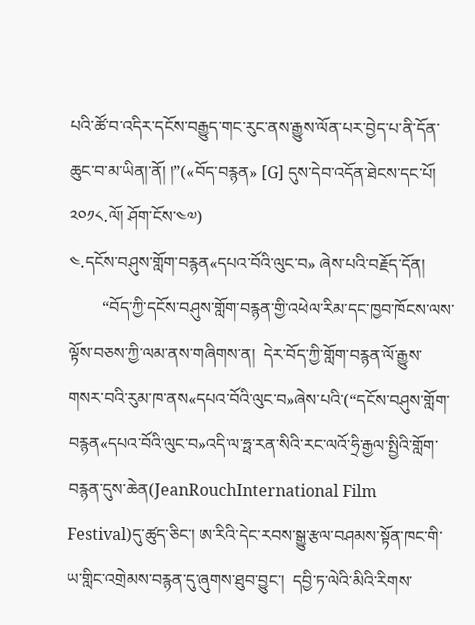པའི་ཚོ་བ་འདིར་དངོས་བརྒྱུད་གང་རུང་ནས་རྒྱུས་ལོན་པར་བྱེད་པ་ནི་དོན་ཆུང་བ་མ་ཡིན།་ནོ། །”(«བོད་བརྙན» [G] དུས་དེབ་འདོན་ཐེངས་དང་པོ། ༢༠༡༨.ལོ། ཤོག་ངོས་༤༧)
༤.དངོས་བཤུས་གློག་བརྙན«དཔའ་བོའི་ལུང་བ» ཞེས་པའི་བརྗོད་དོན།
        “བོད་ཀྱི་དངོས་བཤུས་གློག་བརྙན་གྱི་འཕེལ་རིམ་དང་ཁྱབ་ཁོངས་ལས་ལྟོས་བཅས་ཀྱི་ལམ་ནས་གཞིགས་ན།  དེར་བོད་ཀྱི་གློག་བརྙན་ལོ་རྒྱུས་གསར་བའི་རུམ་ཁ་ནས«དཔའ་བོའི་ལུང་བ»ཞེས་པའི་(“དངོས་བཤུས་གློག་བརྙན«དཔའ་བོའི་ལུང་བ»འདི་ལ་ཧྥ་རན་སིའི་རང་ལའོ་ཧྲི་རྒྱལ་སྤྱིའི་གློག་བརྙན་དུས་ཆེན(JeanRouchInternational Film Festival)དུ་ཚུད་ཅིང་། ཨ་རིའི་དེང་རབས་སྒྱུ་རྩལ་བཤམས་སྟོན་ཁང་གི་ཡ་གླིང་འགྲེམས་བརྙན་དུ་ཞུགས་ཐུབ་བྱུང་།  དབྱི་ཏ་ལེའི་མིའི་རིགས་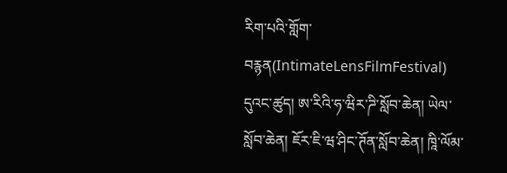རིག་པའི་གློག་བརྙན(IntimateLensFilmFestival) དུའང་ཚུད། ཨ་རིའི་ཧ་ཝིར་ཌི་སློབ་ཆེན། ཡེལ་སློབ་ཆེན། ཇོར་ཇི་ཝ་ཤིང་ཊོན་སློབ་ཆེན། ཁཱི་ལོམ་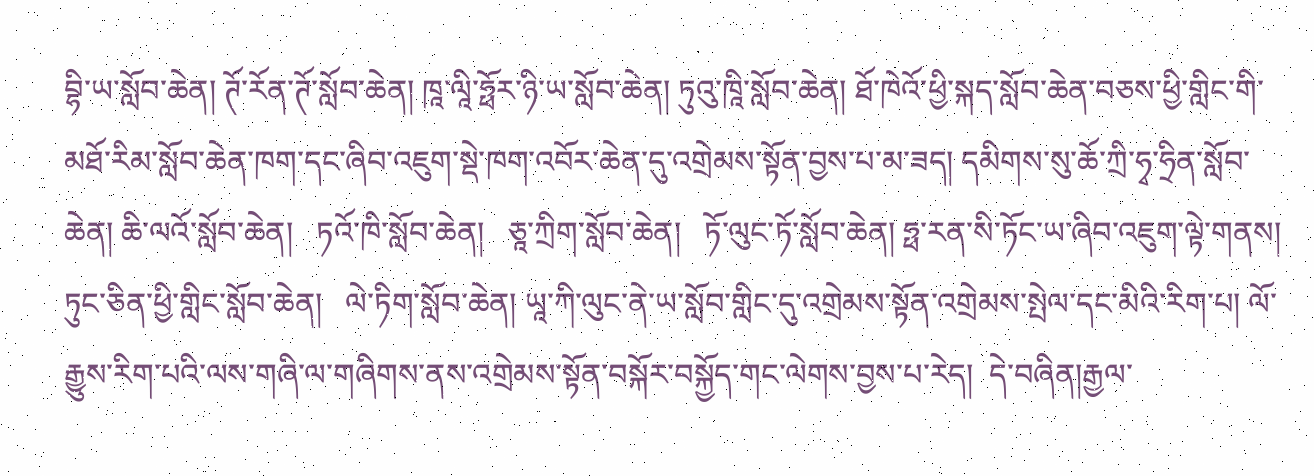བྷི་ཡ་སློབ་ཆེན། ཊོ་རོན་ཊོ་སློབ་ཆེན། ཁཱ་ལཱི་ཧྥོར་ཉི་ཡ་སློབ་ཆེན། ཏུའུ་ཁཱི་སློབ་ཆེན། ཐོ་ཁེའོ་ཕྱི་སྐད་སློབ་ཆེན་བཅས་ཕྱི་གླིང་གི་མཐོ་རིམ་སློབ་ཆེན་ཁག་དང་ཞིབ་འཇུག་སྡེ་ཁག་འབོར་ཆེན་དུ་འགྲེམས་སྟོན་བྱས་པ་མ་ཟད། དམིགས་སུ་ཆོ་ཀྲི་ཧྭ་ཧྲིན་སློབ་ཆེན། ཆི་ལའོ་སློབ་ཆེན།   ཏའོ་ཁི་སློབ་ཆེན།   ཅཱ་ཀྲིག་སློབ་ཆེན།   ཏོ་ལུང་ཏོ་སློབ་ཆེན། ཧྥ་རན་སི་ཏོང་ཡ་ཞིབ་འཇུག་ལྟེ་གནས།  ཏུང་ཅིན་ཕྱི་གླིང་སློབ་ཆེན།   ལེ་ཏིག་སློབ་ཆེན། ཡཱ་ཀི་ལུང་ནེ་ཡ་སློབ་གླིང་དུ་འགྲེམས་སྟོན་འགྲེམས་སྤེལ་དང་མིའི་རིག་པ། ལོ་རྒྱུས་རིག་པའི་ལས་གཞི་ལ་གཞིགས་ནས་འགྲེམས་སྟོན་བསྐོར་བསྐྱོད་གང་ལེགས་བྱས་པ་རེད།  དེ་བཞིན།རྒྱལ་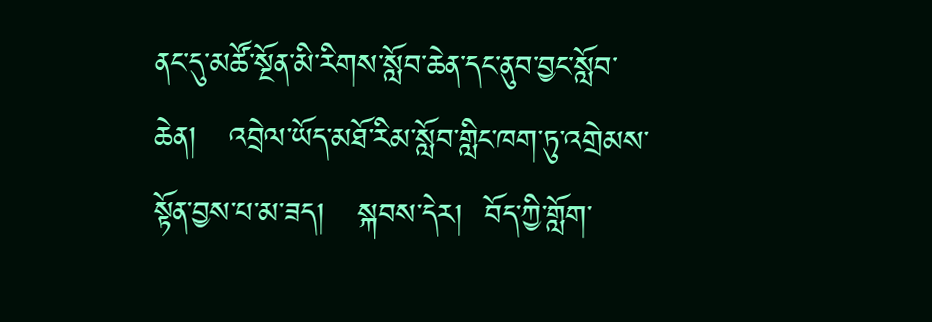ནང་དུ་མཚོ་སྔོན་མི་རིགས་སློབ་ཆེན་དང་ནུབ་བྱང་སློབ་ཆེན།   འབྲེལ་ཡོད་མཐོ་རིམ་སློབ་གླིང་ཁག་ཏུ་འགྲེམས་སྟོན་བྱས་པ་མ་ཟད།   སྐབས་དེར།  བོད་ཀྱི་གློག་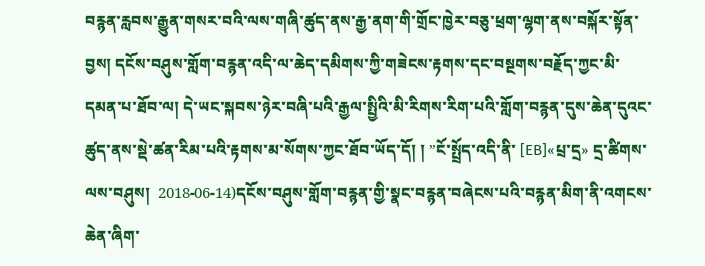བརྙན་རླབས་རྒྱུན་གསར་བའི་ལས་གཞི་ཚུད་ནས་རྒྱ་ནག་གི་གྲོང་ཁྱེར་བཅུ་ཕྲག་ལྷག་ནས་བསྐོར་སྟོན་བྱས། དངོས་བཤུས་གློག་བརྙན་འདི་ལ་ཆེད་དམིགས་ཀྱི་གཟེངས་རྟགས་དང་བསྔགས་བརྗོད་ཀྱང་མི་དམན་པ་ཐོབ་ལ། དེ་ཡང་སྐབས་ཉེར་བཞི་པའི་རྒྱལ་སྤྱིའི་མི་རིགས་རིག་པའི་གློག་བརྙན་དུས་ཆེན་དུའང་ཚུད་ནས་སྡེ་ཚན་རིམ་པའི་རྟགས་མ་སོགས་ཀྱང་ཐོབ་ཡོད་དོ། ། ”ངོ་སྤྲོད་འདི་ནི་ [EB]«པྲ་དྲ» དྲ་ཚིགས་ལས་བཤུས།  2018-06-14)དངོས་བཤུས་གློག་བརྙན་གྱི་སྣང་བརྙན་བཞེངས་པའི་བརྙན་མིག་ནི་འགངས་ཆེན་ཞིག་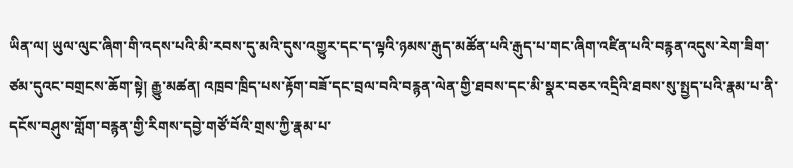ཡིན་ལ། ཡུལ་ལུང་ཞིག་གི་འདས་པའི་མི་རབས་དུ་མའི་དུས་འགྱུར་དང་ད་ལྟའི་ཉམས་རྒུད་མཚོན་པའི་རྒུད་པ་གང་ཞིག་འཛིན་པའི་བརྙན་འདུས་རེག་ཟིག་ཙམ་དུའང་བགྲངས་ཆོག་སྟེ། རྒྱུ་མཚན། འཁྲབ་ཁྲིད་པས་རྟོག་བཟོ་དང་བྲལ་བའི་བརྙན་ལེན་གྱི་ཐབས་དང་མི་སྣར་བཅར་འདྲིའི་ཐབས་སུ་སྤྱད་པའི་རྣམ་པ་ནི་དངོས་བཤུས་གློག་བརྙན་གྱི་རིགས་དབྱེ་གཙོ་བོའི་གྲས་ཀྱི་རྣམ་པ་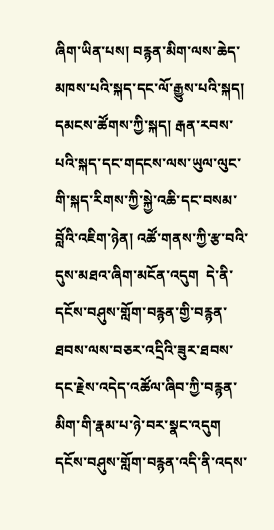ཞིག་ཡིན་པས། བརྙན་མིག་ལས་ཆེད་མཁས་པའི་སྐད་དང་ལོ་རྒྱུས་པའི་སྐད། དམངས་ཚོགས་ཀྱི་སྐད། རྒན་རབས་པའི་སྐད་དང་གདངས་ལས་ཡུལ་ལུང་གི་སྐད་རིགས་ཀྱི་སྐྱེ་འཆི་དང་བསམ་བློའི་འཇིག་ཉེན། འཚོ་གནས་ཀྱི་རྩ་བའི་དུས་མཐའ་ཞིག་མངོན་འདུག  དེ་ནི་དངོས་བཤུས་གློག་བརྙན་གྱི་བརྙན་ཐབས་ལས་བཅར་འདྲིའི་ཟུར་ཐབས་དང་རྗེས་འདེད་འཚོལ་ཞིབ་ཀྱི་བརྙན་མིག་གི་རྣམ་པ་ཉེ་བར་སྣང་འདུག དངོས་བཤུས་གློག་བརྙན་འདི་ནི་འདས་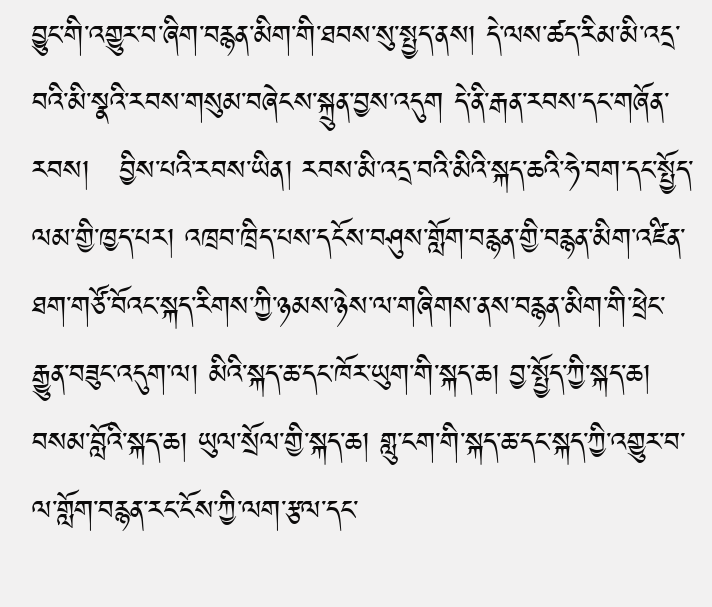བྱུང་གི་འགྱུར་བ་ཞིག་བརྙན་མིག་གི་ཐབས་སུ་སྤྱད་ནས། དེ་ལས་ཚད་རིམ་མི་འདྲ་བའི་མི་སྣའི་རབས་གསུམ་བཞེངས་སྐྲུན་བྱས་འདུག དེ་ནི་རྒན་རབས་དང་གཞོན་རབས།   བྱིས་པའི་རབས་ཡིན། རབས་མི་འདྲ་བའི་མིའི་སྐད་ཆའི་ཧེ་བག་དང་སྤྱོད་ལམ་གྱི་ཁྱད་པར། འཁྲབ་ཁྲིད་པས་དངོས་བཤུས་གློག་བརྙན་གྱི་བརྙན་མིག་འཛིན་ཐག་གཙོ་བོའང་སྐད་རིགས་ཀྱི་ཉམས་ཉེས་ལ་གཞིགས་ནས་བརྙན་མིག་གི་ཕྲེང་རྒྱུན་བཟུང་འདུག་ལ། མིའི་སྐད་ཆ་དང་ཁོར་ཡུག་གི་སྐད་ཆ། བྱ་སྤྱོད་ཀྱི་སྐད་ཆ། བསམ་བློའི་སྐད་ཆ། ཡུལ་སྲོལ་གྱི་སྐད་ཆ། གླུ་ངག་གི་སྐད་ཆ་དང་སྐད་ཀྱི་འགྱུར་བ་ལ་གློག་བརྙན་རང་ངོས་ཀྱི་ལག་རྩལ་དང་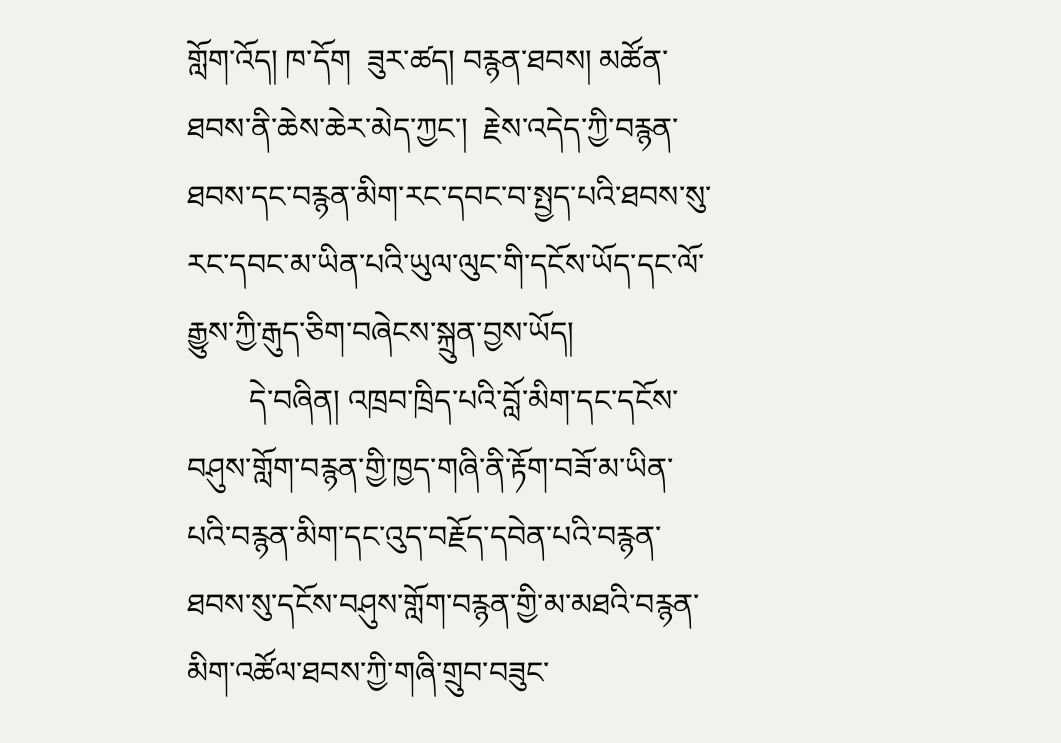གློག་འོད། ཁ་དོག  ཟུར་ཚད། བརྙན་ཐབས། མཚོན་ཐབས་ནི་ཆེས་ཆེར་མེད་ཀྱང་།  རྗེས་འདེད་ཀྱི་བརྙན་ཐབས་དང་བརྙན་མིག་རང་དབང་བ་སྤྱད་པའི་ཐབས་སུ་རང་དབང་མ་ཡིན་པའི་ཡུལ་ལུང་གི་དངོས་ཡོད་དང་ལོ་རྒྱུས་ཀྱི་རྒུད་ཅིག་བཞེངས་སྐྲུན་བྱས་ཡོད།
        དེ་བཞིན། འཁྲབ་ཁྲིད་པའི་བློ་མིག་དང་དངོས་བཤུས་གློག་བརྙན་གྱི་ཁྱད་གཞི་ནི་རྟོག་བཟོ་མ་ཡིན་པའི་བརྙན་མིག་དང་འུད་བརྗོད་དབེན་པའི་བརྙན་ཐབས་སུ་དངོས་བཤུས་གློག་བརྙན་གྱི་མ་མཐའི་བརྙན་མིག་འཚོལ་ཐབས་ཀྱི་གཞི་གྲུབ་བཟུང་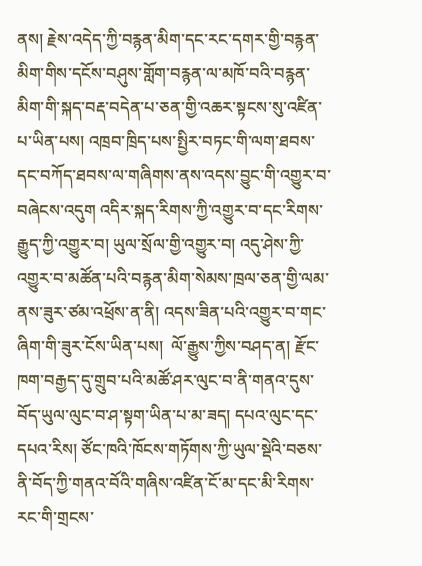ནས། རྗེས་འདེད་ཀྱི་བརྙན་མིག་དང་རང་དགར་གྱི་བརྙན་མིག་གིས་དངོས་བཤུས་གློག་བརྙན་ལ་མཁོ་བའི་བརྙན་མིག་གི་སྐད་བརྡ་བདེན་པ་ཅན་གྱི་འཆར་སྟངས་སུ་འཛིན་པ་ཡིན་པས། འཁྲབ་ཁྲིད་པས་སྤྱིར་བཏང་གི་ལག་ཐབས་དང་བཀོད་ཐབས་ལ་གཞིགས་ནས་འདས་བྱུང་གི་འགྱུར་བ་བཞེངས་འདུག འདིར་སྐད་རིགས་ཀྱི་འགྱུར་བ་དང་རིགས་རྒྱུད་ཀྱི་འགྱུར་བ། ཡུལ་སྲོལ་གྱི་འགྱུར་བ། འདུ་ཤེས་ཀྱི་འགྱུར་བ་མཚོན་པའི་བརྙན་མིག་སེམས་ཁྲལ་ཅན་གྱི་ལམ་ནས་ཟུར་ཙམ་འཕྲོས་ན་ནི། འདས་ཟིན་པའི་འགྱུར་བ་གང་ཞིག་གི་ཟུར་ངོས་ཡིན་པས།  ལོ་རྒྱུས་ཀྱིས་བཤད་ན། རྫོང་ཁག་བརྒྱད་དུ་གྲུབ་པའི་མཚོ་ཤར་ལུང་བ་ནི་གནའ་དུས་བོད་ཡུལ་ལུང་བ་ཤ་སྟག་ཡིན་པ་མ་ཟད། དཔའ་ལུང་དང་དཔའ་རིས། ཙོང་ཁའི་ཁོངས་གཏོགས་ཀྱི་ཡུལ་སྡེའི་བཅས་ནི་བོད་ཀྱི་གནའ་བོའི་གཞིས་འཛིན་ངོ་མ་དང་མི་རིགས་རང་གི་གྲངས་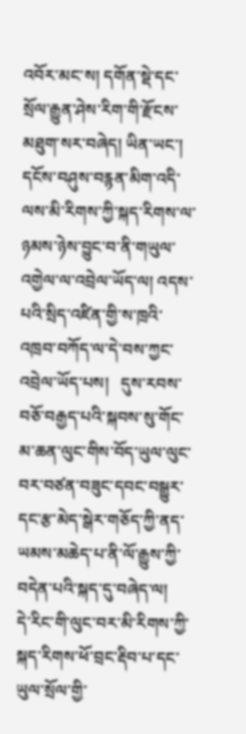འབོར་མང་ས། དགོན་སྡེ་དང་སྲོལ་རྒྱུན་ཤེས་རིག་གི་རྫོངས་མཐུག་སར་བཞེད། ཡིན་ཡང་། དངོས་བཤུས་བརྙན་མིག་འདི་ལས་མི་རིགས་ཀྱི་སྐད་རིགས་ལ་ཉམས་ཉེས་བྱུང་བ་ནི་གཡུལ་འགྱེལ་ལ་འབྲེལ་ཡོད་ལ། འདས་པའི་སྲིད་འཛིན་གྱི་ས་ཁྲའི་འཁྲབ་བཀོད་ལ་དེ་བས་ཀྱང་འབྲེལ་ཡོད་པས།   དུས་རབས་བཅོ་བརྒྱད་པའི་སྐབས་སུ་གོང་མ་ཆན་ལུང་གིས་བོད་ཡུལ་ལུང་བར་བཙན་བཟུང་དབང་བསྒྱུར་དང་རྩ་མེད་སྒེར་གཅོད་ཀྱི་ནད་ཡམས་མཆེད་པ་ནི་ལོ་རྒྱུས་ཀྱི་བདེན་པའི་སྐད་དུ་བཞེད་ལ།    དེ་རིང་གི་ལུང་བར་མི་རིགས་ཀྱི་སྐད་རིགས་ཕོ་བྲང་རྡིབ་པ་དང་ཡུལ་སྲོལ་གྱི་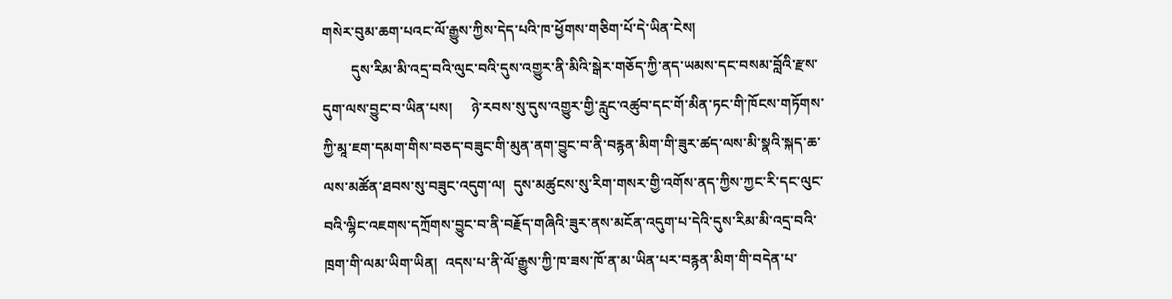གསེར་བུམ་ཆག་པའང་ལོ་རྒྱུས་ཀྱིས་དེད་པའི་ཁ་ཕྱོགས་གཅིག་པོ་དེ་ཡིན་ངེས།
        དུས་རིམ་མི་འདྲ་བའི་ལུང་བའི་དུས་འགྱུར་ནི་མིའི་སྒེར་གཅོད་ཀྱི་ནད་ཡམས་དང་བསམ་བློའི་རྫས་དུག་ལས་བྱུང་བ་ཡིན་པས།     ཉེ་རབས་སུ་དུས་འགྱུར་གྱི་རླུང་འཚུབ་དང་གོ་མིན་ཏང་གི་ཁོངས་གཏོགས་ཀྱི་མཱ་ཇག་དམག་གིས་བཅད་བཟུང་གི་མུན་ནག་བྱུང་བ་ནི་བརྙན་མིག་གི་ཟུར་ཚད་ལས་མི་སྣའི་སྐད་ཆ་ལས་མཚོན་ཐབས་སུ་བཟུང་འདུག་ལ།  དུས་མཚུངས་སུ་རིག་གསར་གྱི་འགོས་ནད་ཀྱིས་ཀྱང་རི་དང་ལུང་བའི་ལྷིང་འཇགས་དཀྲོགས་བྱུང་བ་ནི་བརྗོད་གཞིའི་ཟུར་ནས་མངོན་འདུག་པ་དེའི་དུས་རིམ་མི་འདྲ་བའི་ཁྲག་གི་ལམ་ཡིག་ཡིན།  འདས་པ་ནི་ལོ་རྒྱུས་ཀྱི་ཁ་ཟས་ཁོ་ན་མ་ཡིན་པར་བརྙན་མིག་གི་བདེན་པ་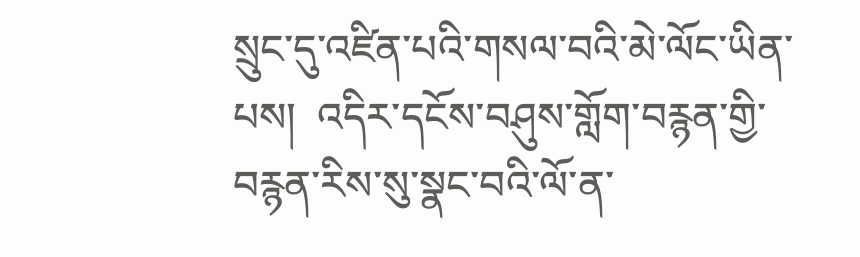སྲུང་དུ་འཛིན་པའི་གསལ་བའི་མེ་ལོང་ཡིན་པས།  འདིར་དངོས་བཤུས་གློག་བརྙན་གྱི་བརྙན་རིས་སུ་སྣང་བའི་ལོ་ན་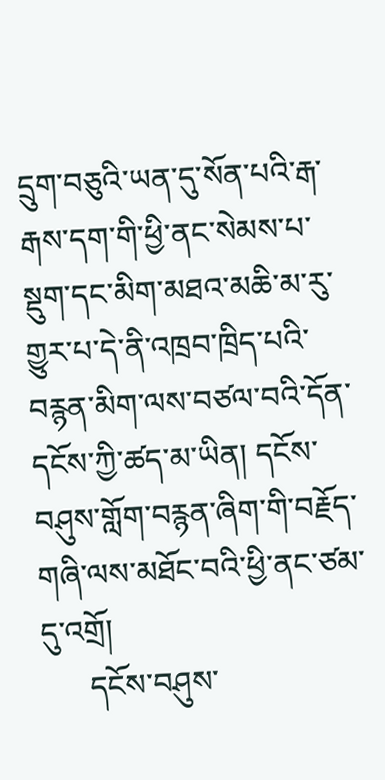དྲུག་བཅུའི་ཡན་དུ་སོན་པའི་རྒ་རྒས་དག་གི་ཕྱི་ནང་སེམས་པ་སྡུག་དང་མིག་མཐའ་མཆི་མ་རུ་གྱུར་པ་དེ་ནི་འཁྲབ་ཁྲིད་པའི་བརྙན་མིག་ལས་བཙལ་བའི་དོན་དངོས་ཀྱི་ཚད་མ་ཡིན། དངོས་བཤུས་གློག་བརྙན་ཞིག་གི་བརྗོད་གཞི་ལས་མཐོང་བའི་ཕྱི་ནང་ཙམ་དུ་འགྲོ།
      དངོས་བཤུས་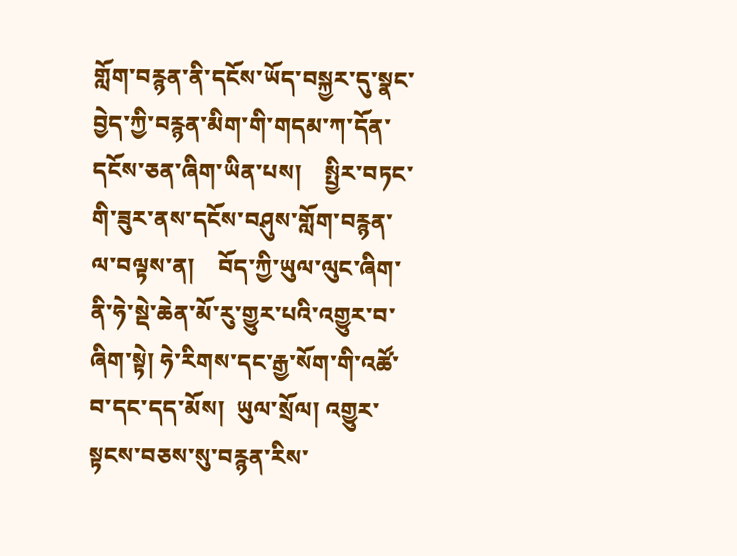གློག་བརྙན་ནི་དངོས་ཡོད་བསྐྱར་དུ་སྣང་བྱེད་ཀྱི་བརྙན་མིག་གི་གདམ་ཀ་དོན་དངོས་ཅན་ཞིག་ཡིན་པས།    སྤྱིར་བཏང་གི་ཟུར་ནས་དངོས་བཤུས་གློག་བརྙན་ལ་བལྟས་ན།    བོད་ཀྱི་ཡུལ་ལུང་ཞིག་ནི་ཧེ་སྡེ་ཆེན་མོ་རུ་གྱུར་པའི་འགྱུར་བ་ཞིག་སྟེ། ཧེ་རིགས་དང་རྒྱ་སོག་གི་འཚོ་བ་དང་དད་མོས།  ཡུལ་སྲོལ། འགྱུར་སྟངས་བཅས་སུ་བརྙན་རིས་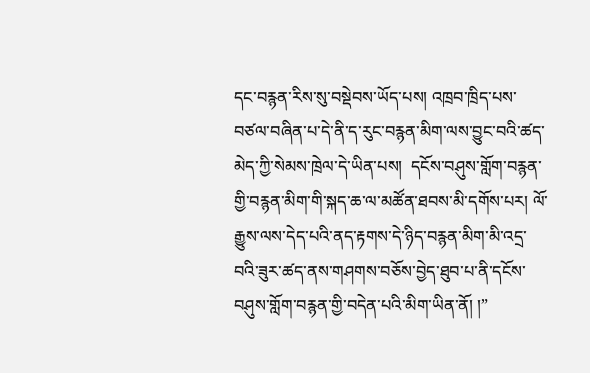དང་བརྙན་རིས་སུ་བསྡེབས་ཡོད་པས། འཁྲབ་ཁྲིད་པས་བཙལ་བཞིན་པ་དེ་ནི་ད་རུང་བརྙན་མིག་ལས་བྱུང་བའི་ཚད་མེད་ཀྱི་སེམས་ཁྲེལ་དེ་ཡིན་པས།  དངོས་བཤུས་གློག་བརྙན་གྱི་བརྙན་མིག་གི་སྐད་ཆ་ལ་མཚོན་ཐབས་མི་དགོས་པར། ལོ་རྒྱུས་ལས་དེད་པའི་ནད་རྟགས་དེ་ཉིད་བརྙན་མིག་མི་འདྲ་བའི་ཟུར་ཚད་ནས་གཤགས་བཅོས་བྱེད་ཐུབ་པ་ནི་དངོས་བཤུས་གློག་བརྙན་གྱི་བདེན་པའི་མིག་ཡིན་ནོ། །”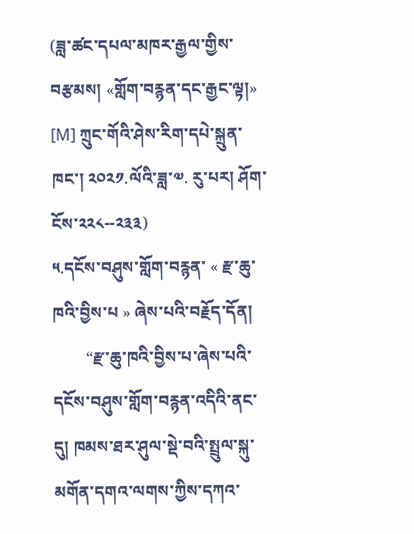(ཟླ་ཚང་དཔལ་མཁར་རྒྱལ་གྱིས་བརྩམས། «གློག་བརྙན་དང་རྒྱང་ལྟ།» [M] ཀྲུང་གོའི་ཤེས་རིག་དཔེ་སྐྲུན་ཁང་། ༢༠༢༡.ལོའི་ཟླ་༧. རུ་པར། ཤོག་ངོས་༢༢༨--༢༣༣)
༥.དངོས་བཤུས་གློག་བརྙན་ « རྫ་ཆུ་ཁའི་བྱིས་པ » ཞེས་པའི་བརྗོད་དོན།
        “རྫ་ཆུ་ཁའི་བྱིས་པ་ཞེས་པའི་དངོས་བཤུས་གློག་བརྙན་འདིའི་ནང་དུ། ཁམས་ཐར་ཤུལ་སྡེ་བའི་སྤྲུལ་སྐུ་མགོན་དགའ་ལགས་ཀྱིས་དཀའ་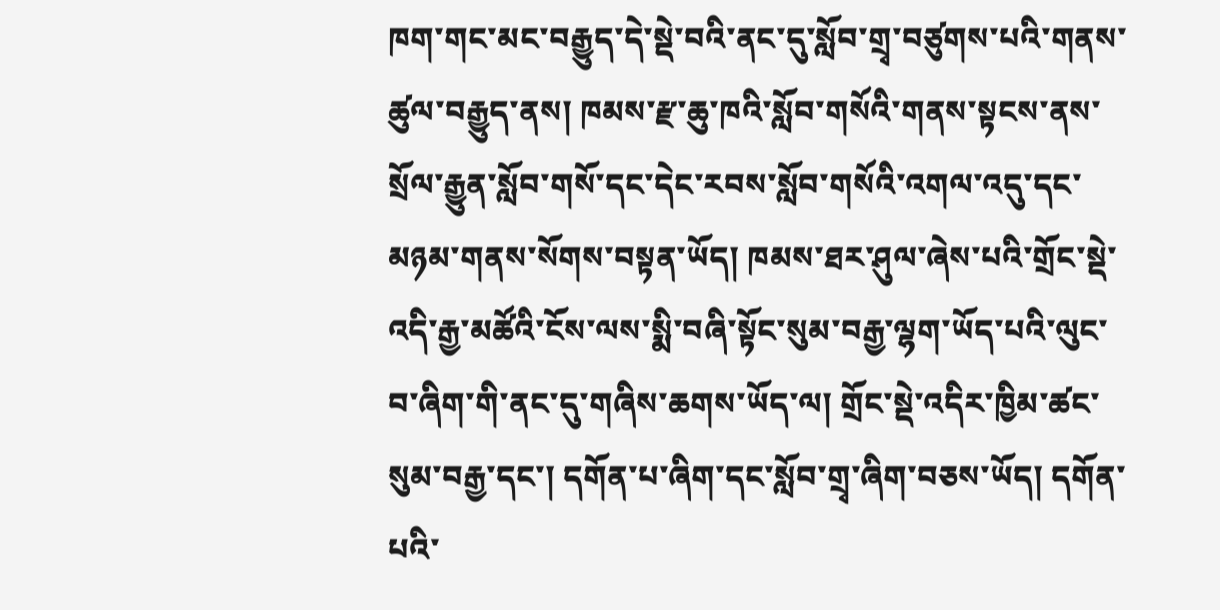ཁག་གང་མང་བརྒྱུད་དེ་སྡེ་བའི་ནང་དུ་སློབ་གྲྭ་བཙུགས་པའི་གནས་ཚུལ་བརྒྱུད་ནས། ཁམས་རྫ་ཆུ་ཁའི་སློབ་གསོའི་གནས་སྟངས་ནས་སྲོལ་རྒྱུན་སློབ་གསོ་དང་དེང་རབས་སློབ་གསོའི་འགལ་འདུ་དང་མཉམ་གནས་སོགས་བསྟན་ཡོད། ཁམས་ཐར་ཤུལ་ཞེས་པའི་གྲོང་སྡེ་འདི་རྒྱ་མཚོའི་ངོས་ལས་སྨི་བཞི་སྟོང་སུམ་བརྒྱ་ལྷག་ཡོད་པའི་ལུང་བ་ཞིག་གི་ནང་དུ་གཞིས་ཆགས་ཡོད་ལ། གྲོང་སྡེ་འདིར་ཁྱིམ་ཚང་སུམ་བརྒྱ་དང་། དགོན་པ་ཞིག་དང་སློབ་གྲྭ་ཞིག་བཅས་ཡོད། དགོན་པའི་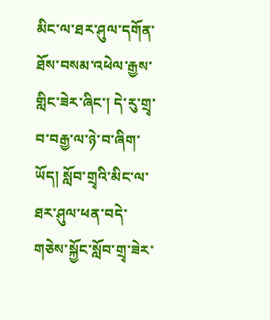མིང་ལ་ཐར་ཤུལ་དགོན་ཐོས་བསམ་འཕེལ་རྒྱས་གླིང་ཟེར་ཞིང་། དེ་རུ་གྲྭ་བ་བརྒྱ་ལ་ཉེ་བ་ཞིག་ཡོད། སློབ་གྲྭའི་མིང་ལ་ཐར་ཤུལ་ཕན་བདེ་གཅེས་སྐྱོང་སློབ་གྲྭ་ཟེར་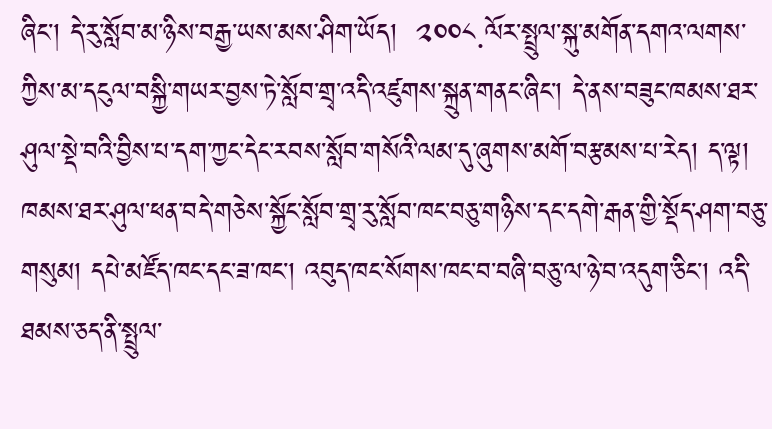ཞིང་། དེ་རུ་སློབ་མ་ཉིས་བརྒྱ་ཡས་མས་ཤིག་ཡོད།  ༢༠༠༨.ལོར་སྤྲུལ་སྐུ་མགོན་དགའ་ལགས་ཀྱིས་མ་དངུལ་བསྐྱི་གཡར་བྱས་ཏེ་སློབ་གྲྭ་འདི་འཛུགས་སྐྲུན་གནང་ཞིང་། དེ་ནས་བཟུང་ཁམས་ཐར་ཤུལ་སྡེ་བའི་བྱིས་པ་དག་ཀྱང་དེང་རབས་སློབ་གསོའི་ལམ་དུ་ཞུགས་མགོ་བརྩམས་པ་རེད། ད་ལྟ། ཁམས་ཐར་ཤུལ་ཕན་བདེ་གཅེས་སྐྱོང་སློབ་གྲྭ་རུ་སློབ་ཁང་བཅུ་གཉིས་དང་དགེ་རྒན་གྱི་སྡོད་ཤག་བཅུ་གསུམ། དཔེ་མཛོད་ཁང་དང་ཟ་ཁང་། འབུད་ཁང་སོགས་ཁང་བ་བཞི་བཅུ་ལ་ཉེ་བ་འདུག་ཅིང་། འདི་ཐམས་ཅད་ནི་སྤྲུལ་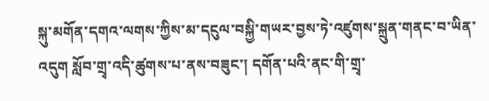སྐུ་མགོན་དགའ་ལགས་ཀྱིས་མ་དངུལ་བསྐྱི་གཡར་བྱས་ཏེ་འཛུགས་སྐྲུན་གནང་བ་ཡིན་འདུག སློབ་གྲྭ་འདི་ཚུགས་པ་ནས་བཟུང་། དགོན་པའི་ནང་གི་གྲྭ་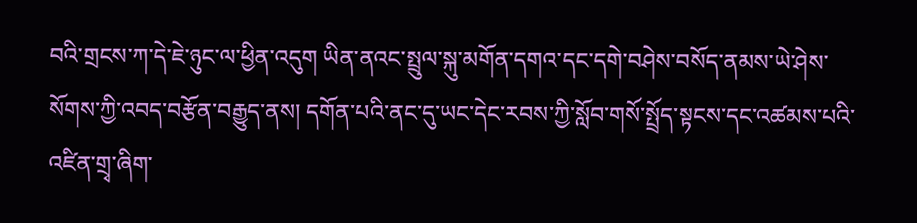བའི་གྲངས་ཀ་དེ་ཇེ་ཉུང་ལ་ཕྱིན་འདུག ཡིན་ནའང་སྤྲུལ་སྐུ་མགོན་དགའ་དང་དགེ་བཤེས་བསོད་ནམས་ཡེ་ཤེས་སོགས་ཀྱི་འབད་བརྩོན་བརྒྱུད་ནས། དགོན་པའི་ནང་དུ་ཡང་དེང་རབས་ཀྱི་སློབ་གསོ་སྤྲོད་སྟངས་དང་འཚམས་པའི་འཛིན་གྲྭ་ཞིག་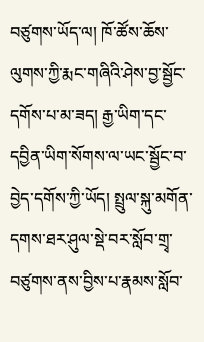བཙུགས་ཡོད་ལ། ཁོ་ཚོས་ཆོས་ལུགས་ཀྱི་རྨང་གཞིའི་ཤེས་བྱ་སྦྱོང་དགོས་པ་མ་ཟད། རྒྱ་ཡིག་དང་དབྱིན་ཡིག་སོགས་ལ་ཡང་སྦྱོང་བ་བྱེད་དགོས་ཀྱི་ཡོད། སྤྲུལ་སྐུ་མགོན་དགས་ཐར་ཤུལ་སྡེ་བར་སློབ་གྲྭ་བཙུགས་ནས་བྱིས་པ་རྣམས་སློབ་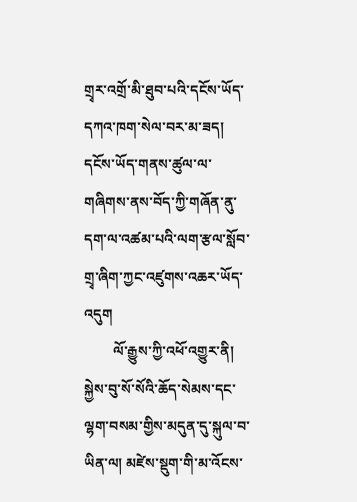གྲྭར་འགྲོ་མི་ཐུབ་པའི་དངོས་ཡོད་དཀའ་ཁག་སེལ་བར་མ་ཟད། དངོས་ཡོད་གནས་ཚུལ་ལ་གཞིགས་ནས་བོད་ཀྱི་གཞོན་ནུ་དག་ལ་འཚམ་པའི་ལག་རྩལ་སློབ་གྲྭ་ཞིག་ཀྱང་འཛུགས་འཆར་ཡོད་འདུག
        ལོ་རྒྱུས་ཀྱི་འཕོ་འགྱུར་ནི། སྐྱེས་བུ་སོ་སོའི་ཆོད་སེམས་དང་ལྷག་བསམ་གྱིས་མདུན་དུ་སྐུལ་བ་ཡིན་ལ། མཛེས་སྡུག་གི་མ་འོངས་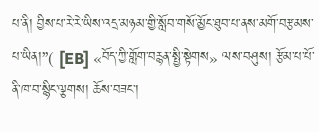པ་ནི། བྱིས་པ་རེ་རེ་ཡིས་འདྲ་མཉམ་གྱི་སློབ་གསོ་མྱོང་ཐུབ་པ་ནས་མགོ་བརྩམས་པ་ཡིན།”( [EB] «བོད་ཀྱི་གློག་བརྙན་སྤྱི་སྟེགས» ལས་བཤུས། རྩོམ་པ་པོ་ནི་ཁ་བ་སྙིང་ལྕགས། ཆོས་བཟང་།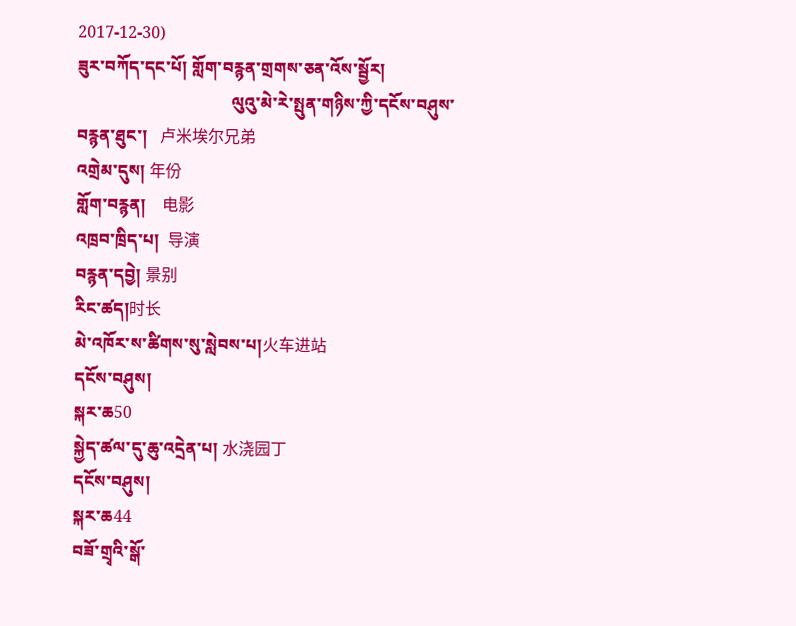2017-12-30)
ཟུར་བཀོད་དང་པོ། གློག་བརྙན་གྲགས་ཅན་འོས་སྦྱོར།
                                     ལུའུ་མེ་རེ་སྤུན་གཉིས་ཀྱི་དངོས་བཤུས་བརྙན་ཐུང་།   卢米埃尔兄弟
འགྲེམ་དུས། 年份
གློག་བརྙན།    电影
འཁྲབ་ཁྲིད་པ།  导演
བརྙན་དབྱེ། 景别
རིང་ཚད།时长
མེ་འཁོར་ས་ཚིགས་སུ་སླེབས་པ།火车进站
དངོས་བཤུས།
སྐར་ཆ50
སྐྱེད་ཚལ་དུ་ཆུ་འདྲེན་པ། 水浇园丁
དངོས་བཤུས།
སྐར་ཆ44
བཟོ་གྲྭའི་སྒོ་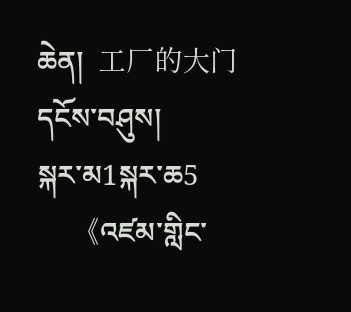ཆེན།  工厂的大门
དངོས་བཤུས།
སྐར་མ1སྐར་ཆ5
     《འཛམ་གླིང་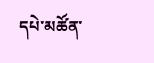དཔེ་མཚོན་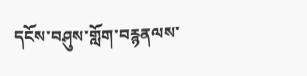དངོས་བཤུས་གློག་བརྙནལས་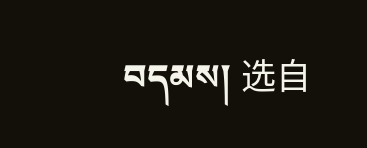བདམས། 选自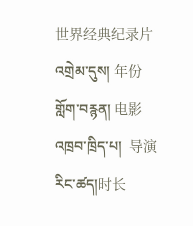世界经典纪录片
འགྲེམ་དུས། 年份
གློག་བརྙན། 电影
འཁྲབ་ཁྲིད་པ།  导演
རིང་ཚད།时长